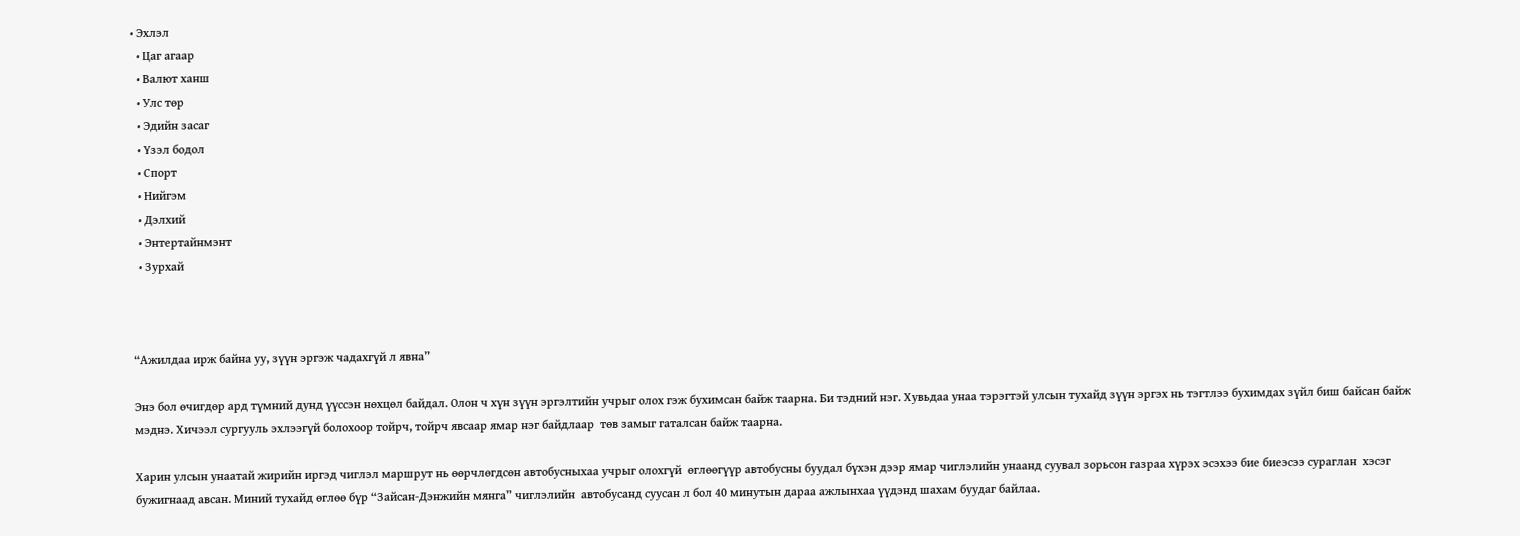• Эхлэл
  • Цаг агаар
  • Валют ханш
  • Улс төр
  • Эдийн засаг
  • Үзэл бодол
  • Спорт
  • Нийгэм
  • Дэлхий
  • Энтертайнмэнт
  • Зурхай



“Ажилдаа ирж байна уу, зүүн эргэж чадахгүй л явна”

Энэ бол өчигдөр ард түмний дунд үүссэн нөхцөл байдал. Олон ч хүн зүүн эргэлтийн учрыг олох гэж бухимсан байж таарна. Би тэдний нэг. Хувьдаа унаа тэрэгтэй улсын тухайд зүүн эргэх нь тэгтлээ бухимдах зүйл биш байсан байж мэднэ. Хичээл сургууль эхлээгүй болохоор тойрч, тойрч явсаар ямар нэг байдлаар  төв замыг гаталсан байж таарна.

Харин улсын унаатай жирийн иргэд чиглэл маршрут нь өөрчлөгдсөн автобусныхаа учрыг олохгүй  өглөөгүүр автобусны буудал бүхэн дээр ямар чиглэлийн унаанд суувал зорьсон газраа хүрэх эсэхээ бие биеэсээ сураглан  хэсэг бужигнаад авсан. Миний тухайд өглөө бүр “Зайсан-Дэнжийн мянга” чиглэлийн  автобусанд суусан л бол 40 минутын дараа ажлынхаа үүдэнд шахам буудаг байлаа.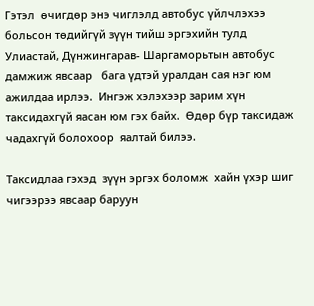Гэтэл  өчигдөр энэ чиглэлд автобус үйлчлэхээ больсон төдийгүй зүүн тийш эргэхийн тулд Улиастай, Дүнжингарав- Шаргаморьтын автобус дамжиж явсаар   бага үдтэй уралдан сая нэг юм ажилдаа ирлээ.  Ингэж хэлэхээр зарим хүн таксидахгүй яасан юм гэх байх.  Өдөр бүр таксидаж чадахгүй болохоор  яалтай билээ.

Таксидлаа гэхэд  зүүн эргэх боломж  хайн үхэр шиг чигээрээ явсаар баруун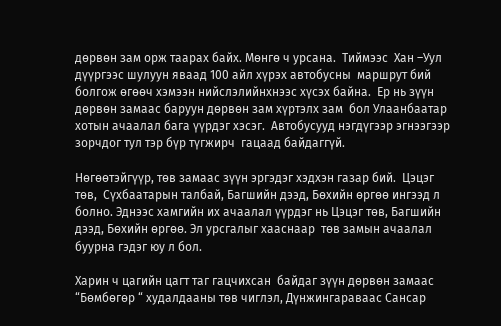дөрвөн зам орж таарах байх. Мөнгө ч урсана.  Тиймээс  Хан –Уул дүүргээс шулуун яваад 100 айл хүрэх автобусны  маршрут бий болгож өгөөч хэмээн нийслэлийнхнээс хүсэх байна.  Ер нь зүүн дөрвөн замаас баруун дөрвөн зам хүртэлх зам  бол Улаанбаатар хотын ачаалал бага үүрдэг хэсэг.  Автобусууд нэгдүгээр эгнээгээр зорчдог тул тэр бүр түгжирч  гацаад байдаггүй.

Нөгөөтэйгүүр, төв замаас зүүн эргэдэг хэдхэн газар бий.  Цэцэг төв,  Сүхбаатарын талбай, Багшийн дээд, Бөхийн өргөө ингээд л болно. Эднээс хамгийн их ачаалал үүрдэг нь Цэцэг төв, Багшийн дээд, Бөхийн өргөө. Эл урсгалыг хааснаар  төв замын ачаалал буурна гэдэг юу л бол.

Харин ч цагийн цагт таг гацчихсан  байдаг зүүн дөрвөн замаас “Бөмбөгөр “ худалдааны төв чиглэл, Дүнжингараваас Сансар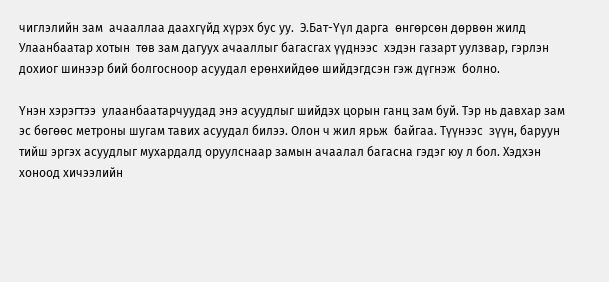чиглэлийн зам  ачааллаа даахгүйд хүрэх бус уу.  Э.Бат-Үүл дарга  өнгөрсөн дөрвөн жилд Улаанбаатар хотын  төв зам дагуух ачааллыг багасгах үүднээс  хэдэн газарт уулзвар, гэрлэн дохиог шинээр бий болгосноор асуудал ерөнхийдөө шийдэгдсэн гэж дүгнэж  болно.

Үнэн хэрэгтээ  улаанбаатарчуудад энэ асуудлыг шийдэх цорын ганц зам буй. Тэр нь давхар зам эс бөгөөс метроны шугам тавих асуудал билээ. Олон ч жил ярьж  байгаа. Түүнээс  зүүн, баруун тийш эргэх асуудлыг мухардалд оруулснаар замын ачаалал багасна гэдэг юу л бол. Хэдхэн хоноод хичээлийн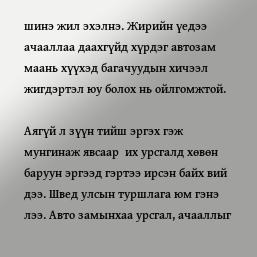шинэ жил эхэлнэ. Жирийн үедээ ачааллаа даахгүйд хүрдэг автозам маань хүүхэд багачуудын хичээл жигдэртэл юу болох нь ойлгомжтой.

Аягүй л зүүн тийш эргэх гэж мунгинаж явсаар  их урсгалд хөвөн баруун эргээд гэртээ ирсэн байх вий дээ. Швед улсын туршлага юм гэнэ лээ. Авто замынхаа урсгал, ачааллыг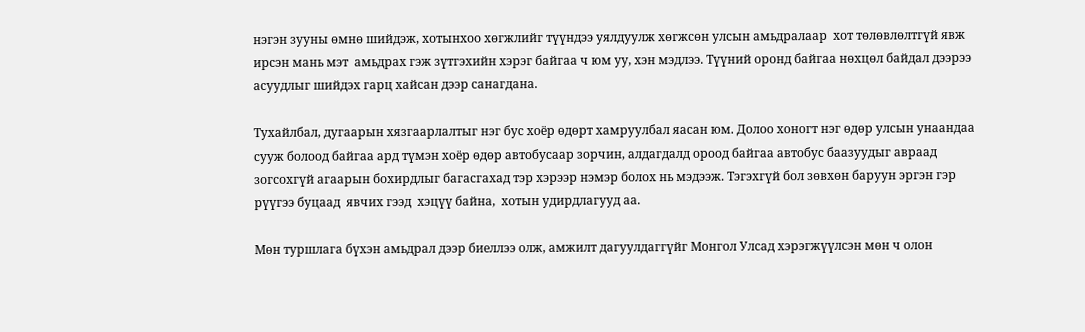нэгэн зууны өмнө шийдэж, хотынхоо хөгжлийг түүндээ уялдуулж хөгжсөн улсын амьдралаар  хот төлөвлөлтгүй явж ирсэн мань мэт  амьдрах гэж зүтгэхийн хэрэг байгаа ч юм уу, хэн мэдлээ. Түүний оронд байгаа нөхцөл байдал дээрээ асуудлыг шийдэх гарц хайсан дээр санагдана.

Тухайлбал, дугаарын хязгаарлалтыг нэг бус хоёр өдөрт хамруулбал яасан юм. Долоо хоногт нэг өдөр улсын унаандаа сууж болоод байгаа ард түмэн хоёр өдөр автобусаар зорчин, алдагдалд ороод байгаа автобус баазуудыг авраад зогсохгүй агаарын бохирдлыг багасгахад тэр хэрээр нэмэр болох нь мэдээж. Тэгэхгүй бол зөвхөн баруун эргэн гэр рүүгээ буцаад  явчих гээд  хэцүү байна,  хотын удирдлагууд аа.

Мөн туршлага бүхэн амьдрал дээр биеллээ олж, амжилт дагуулдаггүйг Монгол Улсад хэрэгжүүлсэн мөн ч олон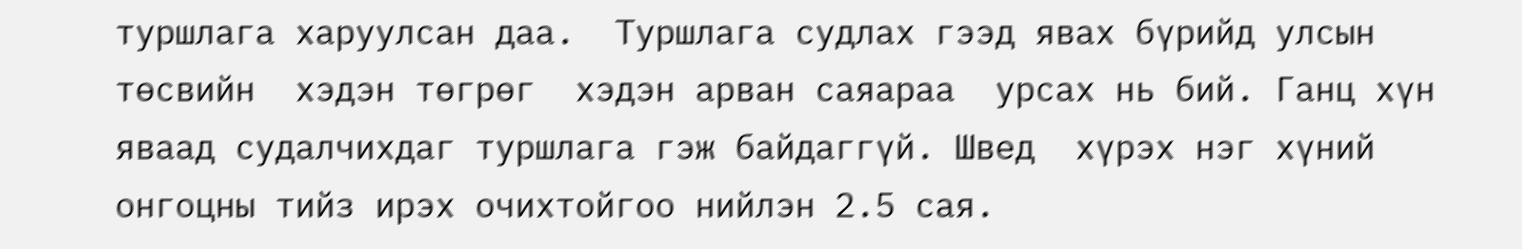туршлага харуулсан даа.  Туршлага судлах гээд явах бүрийд улсын төсвийн  хэдэн төгрөг  хэдэн арван саяараа  урсах нь бий. Ганц хүн яваад судалчихдаг туршлага гэж байдаггүй. Швед  хүрэх нэг хүний онгоцны тийз ирэх очихтойгоо нийлэн 2.5 сая.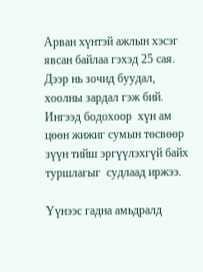Арван хүнтэй ажлын хэсэг явсан байлаа гэхэд 25 сая. Дээр нь зочид буудал, хоолны зардал гэж бий. Ингээд бодохоор  хүн ам цөөн жижиг сумын төсвөөр зүүн тийш эргүүлэхгүй байх туршлагыг  судлаад иржээ.

Үүнээс гадна амьдралд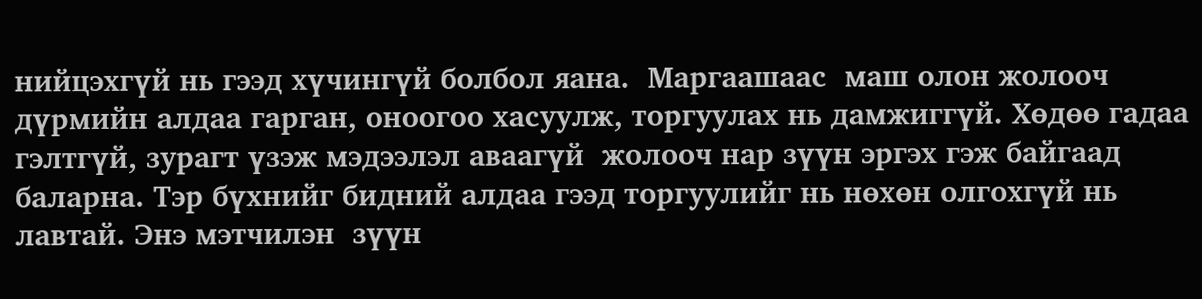нийцэхгүй нь гээд хүчингүй болбол яана.  Маргаашаас  маш олон жолооч дүрмийн алдаа гарган, оноогоо хасуулж, торгуулах нь дамжиггүй. Хөдөө гадаа гэлтгүй, зурагт үзэж мэдээлэл аваагүй  жолооч нар зүүн эргэх гэж байгаад баларна. Тэр бүхнийг бидний алдаа гээд торгуулийг нь нөхөн олгохгүй нь лавтай. Энэ мэтчилэн  зүүн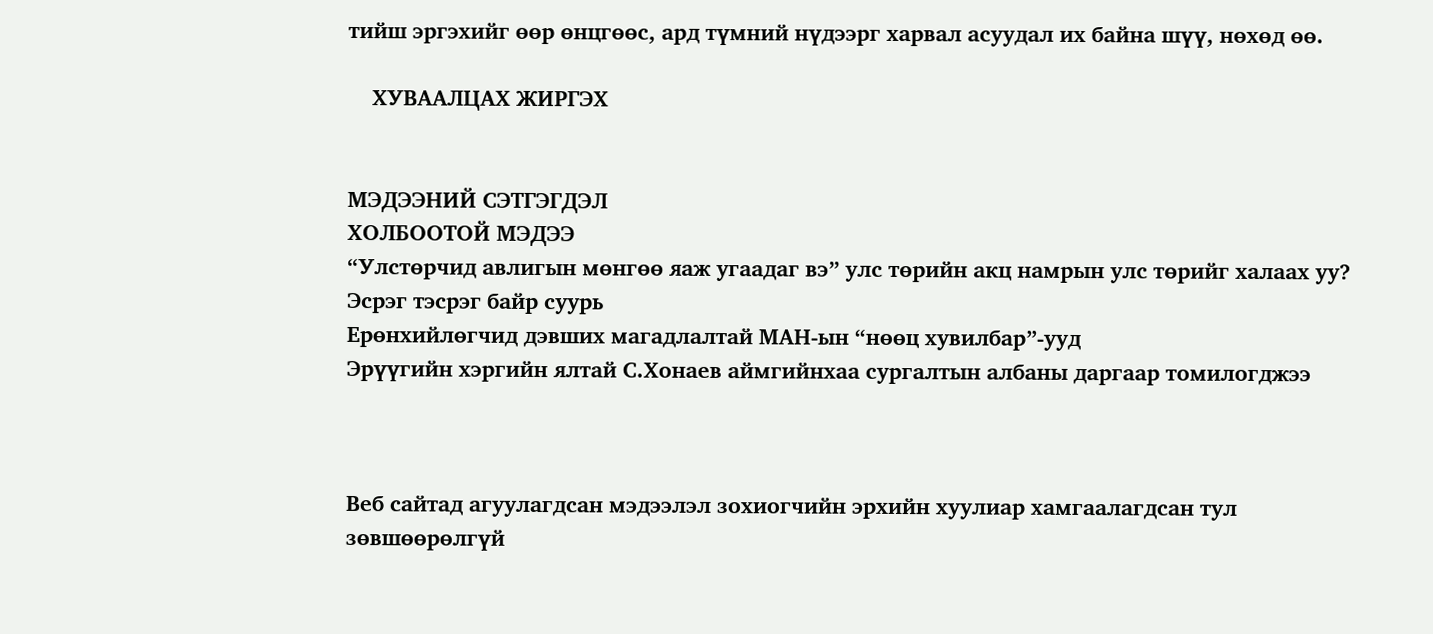тийш эргэхийг өөр өнцгөөс, ард түмний нүдээрг харвал асуудал их байна шүү, нөхөд өө.

    ХУВААЛЦАХ ЖИРГЭХ


МЭДЭЭНИЙ СЭТГЭГДЭЛ
ХОЛБООТОЙ МЭДЭЭ
“Улстөрчид авлигын мөнгөө яаж угаадаг вэ” улс төрийн акц намрын улс төрийг халаах уу?
Эсрэг тэсрэг байр суурь
Ерөнхийлөгчид дэвших магадлалтай МАН-ын “нөөц хувилбар”-ууд
Эрүүгийн хэргийн ялтай С.Хонаев аймгийнхаа сургалтын албаны даргаар томилогджээ



Веб сайтад агуулагдсан мэдээлэл зохиогчийн эрхийн хуулиар хамгаалагдсан тул зөвшөөрөлгүй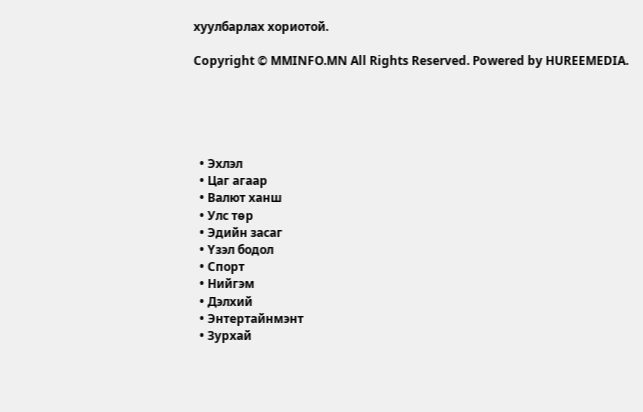хуулбарлах хориотой.

Copyright © MMINFO.MN All Rights Reserved. Powered by HUREEMEDIA.





  • Эхлэл
  • Цаг агаар
  • Валют ханш
  • Улс төр
  • Эдийн засаг
  • Үзэл бодол
  • Спорт
  • Нийгэм
  • Дэлхий
  • Энтертайнмэнт
  • Зурхай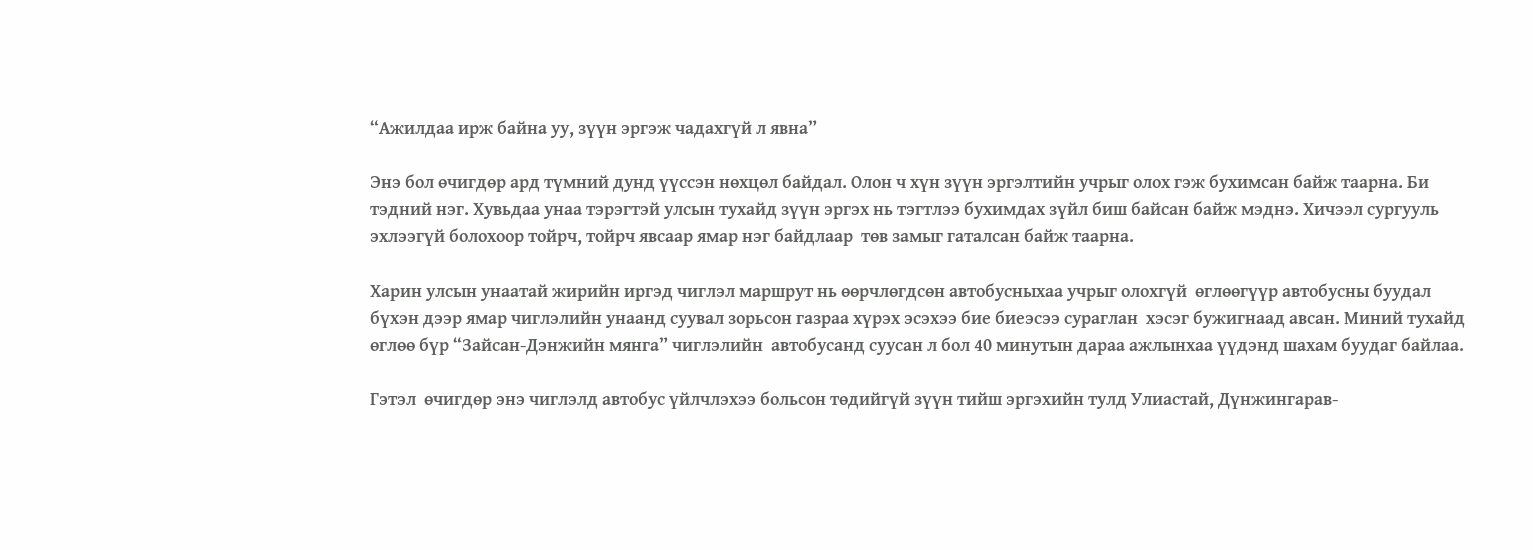“Ажилдаа ирж байна уу, зүүн эргэж чадахгүй л явна”

Энэ бол өчигдөр ард түмний дунд үүссэн нөхцөл байдал. Олон ч хүн зүүн эргэлтийн учрыг олох гэж бухимсан байж таарна. Би тэдний нэг. Хувьдаа унаа тэрэгтэй улсын тухайд зүүн эргэх нь тэгтлээ бухимдах зүйл биш байсан байж мэднэ. Хичээл сургууль эхлээгүй болохоор тойрч, тойрч явсаар ямар нэг байдлаар  төв замыг гаталсан байж таарна.

Харин улсын унаатай жирийн иргэд чиглэл маршрут нь өөрчлөгдсөн автобусныхаа учрыг олохгүй  өглөөгүүр автобусны буудал бүхэн дээр ямар чиглэлийн унаанд суувал зорьсон газраа хүрэх эсэхээ бие биеэсээ сураглан  хэсэг бужигнаад авсан. Миний тухайд өглөө бүр “Зайсан-Дэнжийн мянга” чиглэлийн  автобусанд суусан л бол 40 минутын дараа ажлынхаа үүдэнд шахам буудаг байлаа.

Гэтэл  өчигдөр энэ чиглэлд автобус үйлчлэхээ больсон төдийгүй зүүн тийш эргэхийн тулд Улиастай, Дүнжингарав-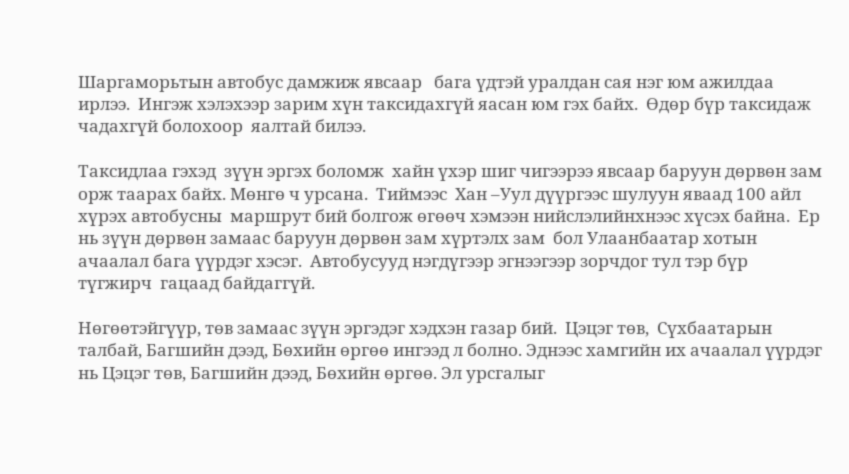Шаргаморьтын автобус дамжиж явсаар   бага үдтэй уралдан сая нэг юм ажилдаа ирлээ.  Ингэж хэлэхээр зарим хүн таксидахгүй яасан юм гэх байх.  Өдөр бүр таксидаж чадахгүй болохоор  яалтай билээ.

Таксидлаа гэхэд  зүүн эргэх боломж  хайн үхэр шиг чигээрээ явсаар баруун дөрвөн зам орж таарах байх. Мөнгө ч урсана.  Тиймээс  Хан –Уул дүүргээс шулуун яваад 100 айл хүрэх автобусны  маршрут бий болгож өгөөч хэмээн нийслэлийнхнээс хүсэх байна.  Ер нь зүүн дөрвөн замаас баруун дөрвөн зам хүртэлх зам  бол Улаанбаатар хотын ачаалал бага үүрдэг хэсэг.  Автобусууд нэгдүгээр эгнээгээр зорчдог тул тэр бүр түгжирч  гацаад байдаггүй.

Нөгөөтэйгүүр, төв замаас зүүн эргэдэг хэдхэн газар бий.  Цэцэг төв,  Сүхбаатарын талбай, Багшийн дээд, Бөхийн өргөө ингээд л болно. Эднээс хамгийн их ачаалал үүрдэг нь Цэцэг төв, Багшийн дээд, Бөхийн өргөө. Эл урсгалыг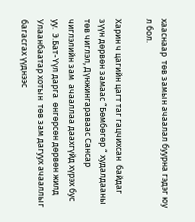хааснаар  төв замын ачаалал буурна гэдэг юу л бол.

Харин ч цагийн цагт таг гацчихсан  байдаг зүүн дөрвөн замаас “Бөмбөгөр “ худалдааны төв чиглэл, Дүнжингараваас Сансар чиглэлийн зам  ачааллаа даахгүйд хүрэх бус уу.  Э.Бат-Үүл дарга  өнгөрсөн дөрвөн жилд Улаанбаатар хотын  төв зам дагуух ачааллыг багасгах үүднээс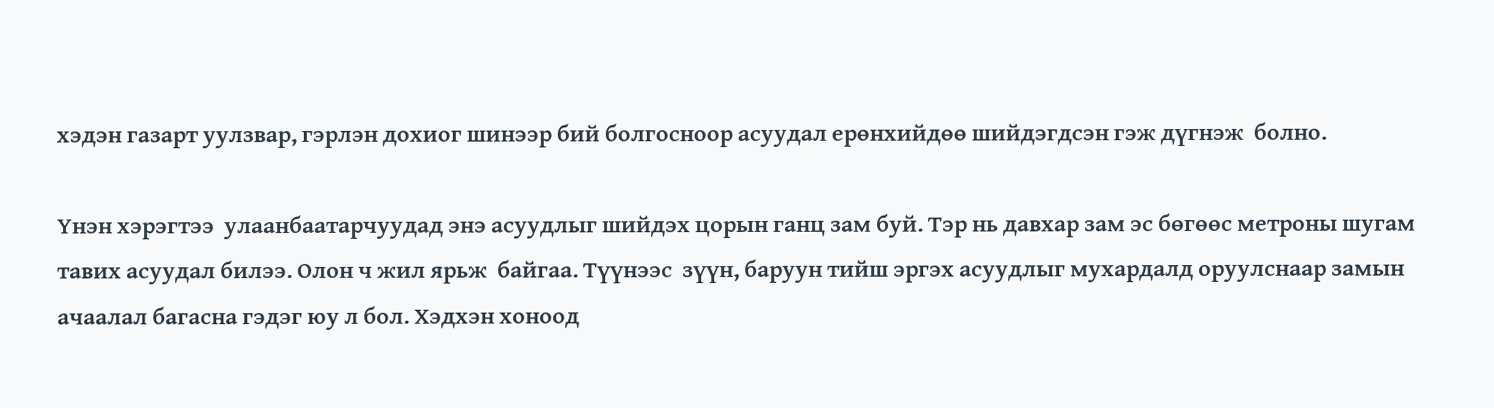хэдэн газарт уулзвар, гэрлэн дохиог шинээр бий болгосноор асуудал ерөнхийдөө шийдэгдсэн гэж дүгнэж  болно.

Үнэн хэрэгтээ  улаанбаатарчуудад энэ асуудлыг шийдэх цорын ганц зам буй. Тэр нь давхар зам эс бөгөөс метроны шугам тавих асуудал билээ. Олон ч жил ярьж  байгаа. Түүнээс  зүүн, баруун тийш эргэх асуудлыг мухардалд оруулснаар замын ачаалал багасна гэдэг юу л бол. Хэдхэн хоноод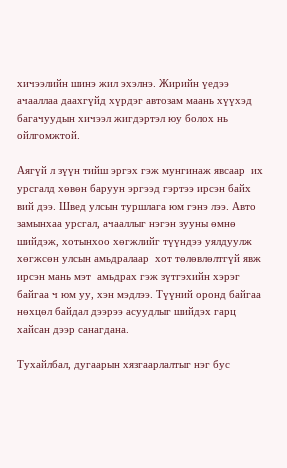хичээлийн шинэ жил эхэлнэ. Жирийн үедээ ачааллаа даахгүйд хүрдэг автозам маань хүүхэд багачуудын хичээл жигдэртэл юу болох нь ойлгомжтой.

Аягүй л зүүн тийш эргэх гэж мунгинаж явсаар  их урсгалд хөвөн баруун эргээд гэртээ ирсэн байх вий дээ. Швед улсын туршлага юм гэнэ лээ. Авто замынхаа урсгал, ачааллыг нэгэн зууны өмнө шийдэж, хотынхоо хөгжлийг түүндээ уялдуулж хөгжсөн улсын амьдралаар  хот төлөвлөлтгүй явж ирсэн мань мэт  амьдрах гэж зүтгэхийн хэрэг байгаа ч юм уу, хэн мэдлээ. Түүний оронд байгаа нөхцөл байдал дээрээ асуудлыг шийдэх гарц хайсан дээр санагдана.

Тухайлбал, дугаарын хязгаарлалтыг нэг бус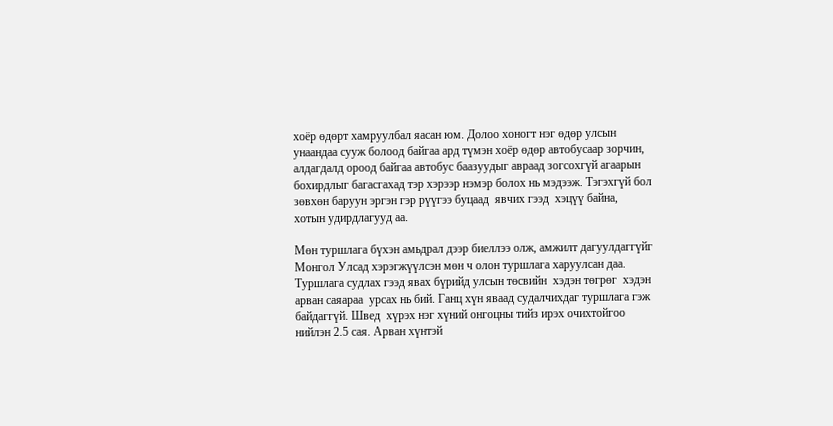хоёр өдөрт хамруулбал яасан юм. Долоо хоногт нэг өдөр улсын унаандаа сууж болоод байгаа ард түмэн хоёр өдөр автобусаар зорчин, алдагдалд ороод байгаа автобус баазуудыг авраад зогсохгүй агаарын бохирдлыг багасгахад тэр хэрээр нэмэр болох нь мэдээж. Тэгэхгүй бол зөвхөн баруун эргэн гэр рүүгээ буцаад  явчих гээд  хэцүү байна,  хотын удирдлагууд аа.

Мөн туршлага бүхэн амьдрал дээр биеллээ олж, амжилт дагуулдаггүйг Монгол Улсад хэрэгжүүлсэн мөн ч олон туршлага харуулсан даа.  Туршлага судлах гээд явах бүрийд улсын төсвийн  хэдэн төгрөг  хэдэн арван саяараа  урсах нь бий. Ганц хүн яваад судалчихдаг туршлага гэж байдаггүй. Швед  хүрэх нэг хүний онгоцны тийз ирэх очихтойгоо нийлэн 2.5 сая. Арван хүнтэй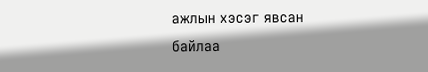ажлын хэсэг явсан байлаа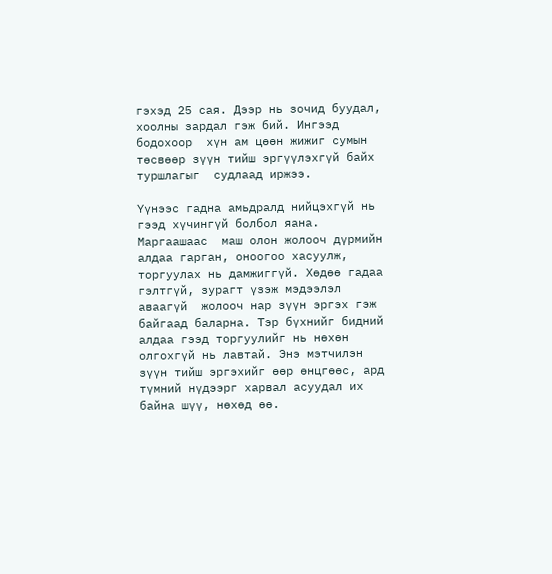гэхэд 25 сая. Дээр нь зочид буудал, хоолны зардал гэж бий. Ингээд бодохоор  хүн ам цөөн жижиг сумын төсвөөр зүүн тийш эргүүлэхгүй байх туршлагыг  судлаад иржээ.

Үүнээс гадна амьдралд нийцэхгүй нь гээд хүчингүй болбол яана.  Маргаашаас  маш олон жолооч дүрмийн алдаа гарган, оноогоо хасуулж, торгуулах нь дамжиггүй. Хөдөө гадаа гэлтгүй, зурагт үзэж мэдээлэл аваагүй  жолооч нар зүүн эргэх гэж байгаад баларна. Тэр бүхнийг бидний алдаа гээд торгуулийг нь нөхөн олгохгүй нь лавтай. Энэ мэтчилэн  зүүн тийш эргэхийг өөр өнцгөөс, ард түмний нүдээрг харвал асуудал их байна шүү, нөхөд өө.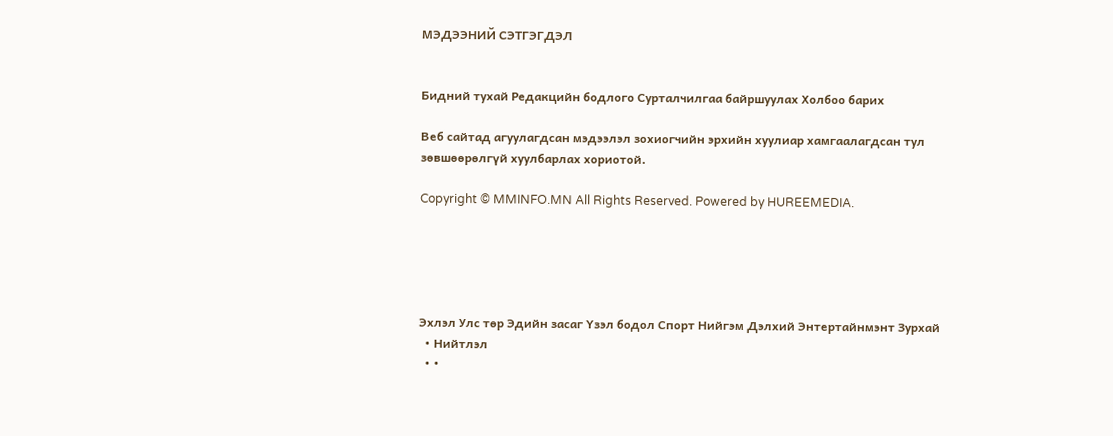МЭДЭЭНИЙ СЭТГЭГДЭЛ


Бидний тухай Редакцийн бодлого Сурталчилгаа байршуулах Холбоо барих

Веб сайтад агуулагдсан мэдээлэл зохиогчийн эрхийн хуулиар хамгаалагдсан тул зөвшөөрөлгүй хуулбарлах хориотой.

Copyright © MMINFO.MN All Rights Reserved. Powered by HUREEMEDIA.





Эхлэл Улс төр Эдийн засаг Үзэл бодол Спорт Нийгэм Дэлхий Энтертайнмэнт Зурхай
  • Нийтлэл
  • •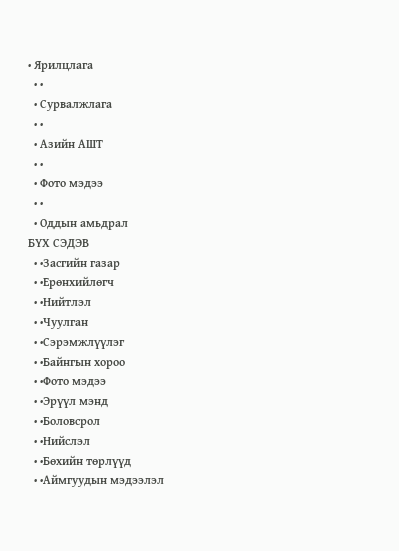• Ярилцлага
  • •
  • Сурвалжлага
  • •
  • Азийн АШТ
  • •
  • Фото мэдээ
  • •
  • Оддын амьдрал
БҮХ СЭДЭВ
  • •Засгийн газар
  • •Ерөнхийлөгч
  • •Нийтлэл
  • •Чуулган
  • •Сэрэмжлүүлэг
  • •Байнгын хороо
  • •Фото мэдээ
  • •Эрүүл мэнд
  • •Боловсрол
  • •Нийслэл
  • •Бөхийн төрлүүд
  • •Аймгуудын мэдээлэл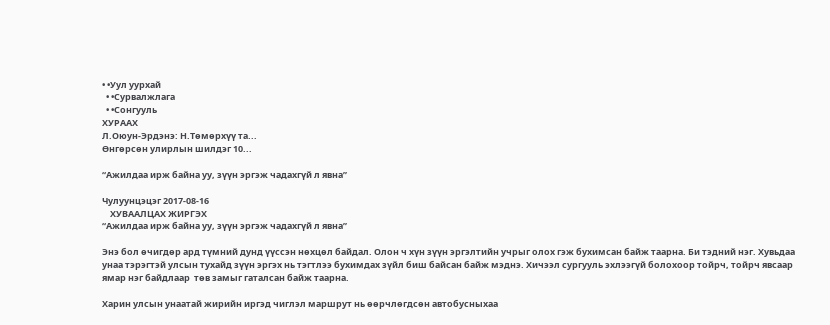• •Уул уурхай
  • •Сурвалжлага
  • •Сонгууль
ХУРААХ
Л.Оюун-Эрдэнэ: Н.Төмөрхүү та...
Өнгөрсөн улирлын шилдэг 10...

“Ажилдаа ирж байна уу, зүүн эргэж чадахгүй л явна”

Чулуунцэцэг 2017-08-16
    ХУВААЛЦАХ ЖИРГЭХ
“Ажилдаа ирж байна уу, зүүн эргэж чадахгүй л явна”

Энэ бол өчигдөр ард түмний дунд үүссэн нөхцөл байдал. Олон ч хүн зүүн эргэлтийн учрыг олох гэж бухимсан байж таарна. Би тэдний нэг. Хувьдаа унаа тэрэгтэй улсын тухайд зүүн эргэх нь тэгтлээ бухимдах зүйл биш байсан байж мэднэ. Хичээл сургууль эхлээгүй болохоор тойрч, тойрч явсаар ямар нэг байдлаар  төв замыг гаталсан байж таарна.

Харин улсын унаатай жирийн иргэд чиглэл маршрут нь өөрчлөгдсөн автобусныхаа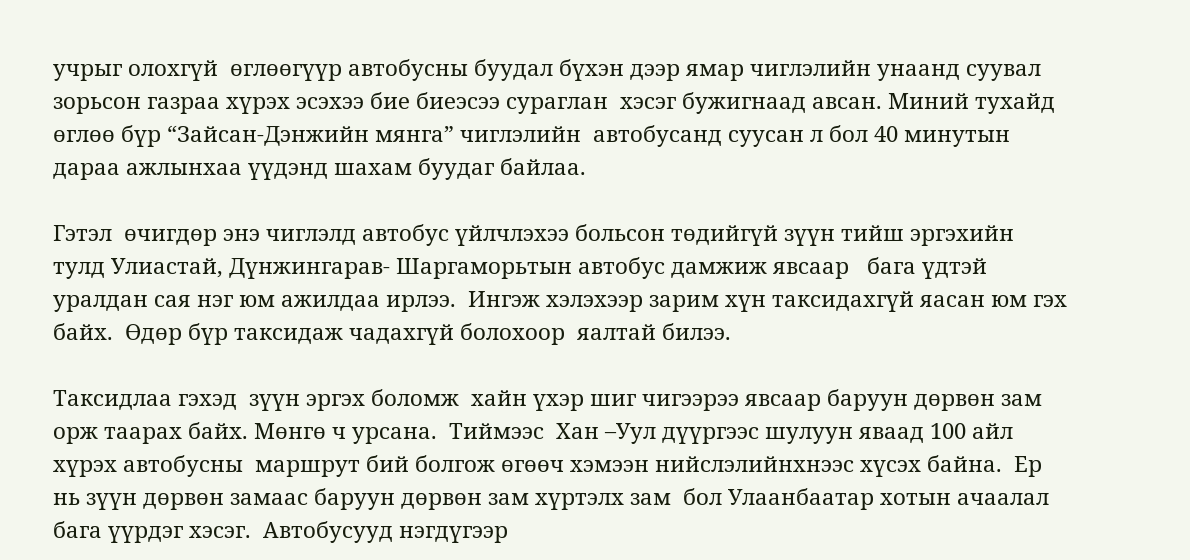учрыг олохгүй  өглөөгүүр автобусны буудал бүхэн дээр ямар чиглэлийн унаанд суувал зорьсон газраа хүрэх эсэхээ бие биеэсээ сураглан  хэсэг бужигнаад авсан. Миний тухайд өглөө бүр “Зайсан-Дэнжийн мянга” чиглэлийн  автобусанд суусан л бол 40 минутын дараа ажлынхаа үүдэнд шахам буудаг байлаа.

Гэтэл  өчигдөр энэ чиглэлд автобус үйлчлэхээ больсон төдийгүй зүүн тийш эргэхийн тулд Улиастай, Дүнжингарав- Шаргаморьтын автобус дамжиж явсаар   бага үдтэй уралдан сая нэг юм ажилдаа ирлээ.  Ингэж хэлэхээр зарим хүн таксидахгүй яасан юм гэх байх.  Өдөр бүр таксидаж чадахгүй болохоор  яалтай билээ.

Таксидлаа гэхэд  зүүн эргэх боломж  хайн үхэр шиг чигээрээ явсаар баруун дөрвөн зам орж таарах байх. Мөнгө ч урсана.  Тиймээс  Хан –Уул дүүргээс шулуун яваад 100 айл хүрэх автобусны  маршрут бий болгож өгөөч хэмээн нийслэлийнхнээс хүсэх байна.  Ер нь зүүн дөрвөн замаас баруун дөрвөн зам хүртэлх зам  бол Улаанбаатар хотын ачаалал бага үүрдэг хэсэг.  Автобусууд нэгдүгээр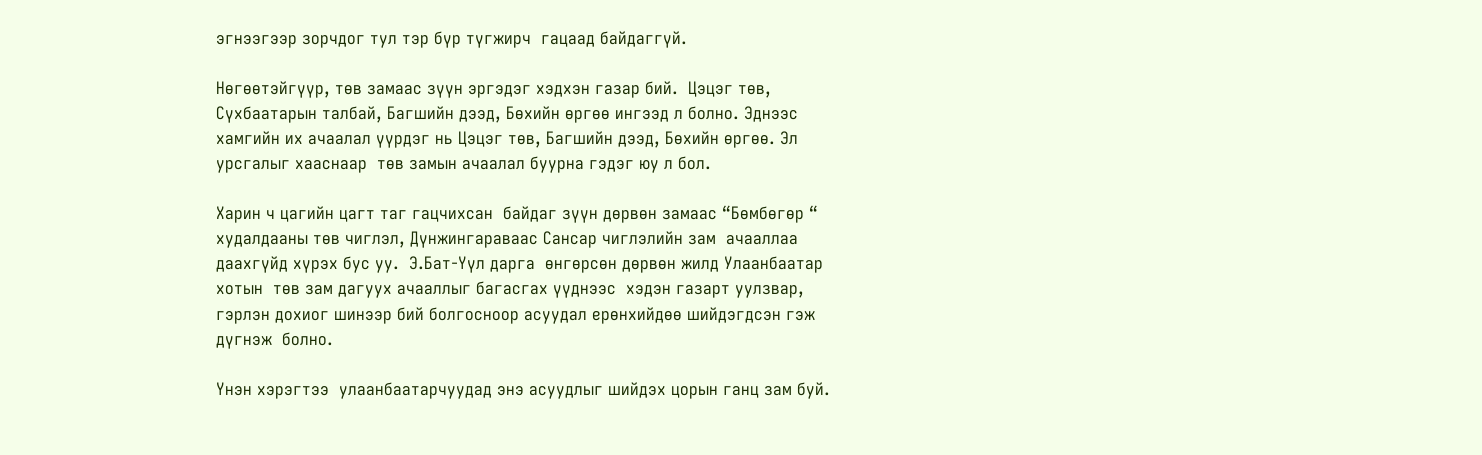эгнээгээр зорчдог тул тэр бүр түгжирч  гацаад байдаггүй.

Нөгөөтэйгүүр, төв замаас зүүн эргэдэг хэдхэн газар бий.  Цэцэг төв,  Сүхбаатарын талбай, Багшийн дээд, Бөхийн өргөө ингээд л болно. Эднээс хамгийн их ачаалал үүрдэг нь Цэцэг төв, Багшийн дээд, Бөхийн өргөө. Эл урсгалыг хааснаар  төв замын ачаалал буурна гэдэг юу л бол.

Харин ч цагийн цагт таг гацчихсан  байдаг зүүн дөрвөн замаас “Бөмбөгөр “ худалдааны төв чиглэл, Дүнжингараваас Сансар чиглэлийн зам  ачааллаа даахгүйд хүрэх бус уу.  Э.Бат-Үүл дарга  өнгөрсөн дөрвөн жилд Улаанбаатар хотын  төв зам дагуух ачааллыг багасгах үүднээс  хэдэн газарт уулзвар, гэрлэн дохиог шинээр бий болгосноор асуудал ерөнхийдөө шийдэгдсэн гэж дүгнэж  болно.

Үнэн хэрэгтээ  улаанбаатарчуудад энэ асуудлыг шийдэх цорын ганц зам буй.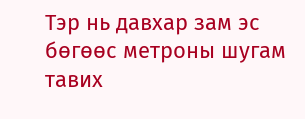Тэр нь давхар зам эс бөгөөс метроны шугам тавих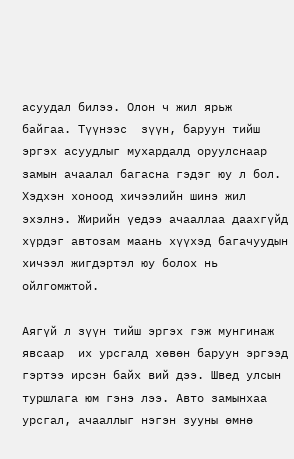асуудал билээ. Олон ч жил ярьж  байгаа. Түүнээс  зүүн, баруун тийш эргэх асуудлыг мухардалд оруулснаар замын ачаалал багасна гэдэг юу л бол. Хэдхэн хоноод хичээлийн шинэ жил эхэлнэ. Жирийн үедээ ачааллаа даахгүйд хүрдэг автозам маань хүүхэд багачуудын хичээл жигдэртэл юу болох нь ойлгомжтой.

Аягүй л зүүн тийш эргэх гэж мунгинаж явсаар  их урсгалд хөвөн баруун эргээд гэртээ ирсэн байх вий дээ. Швед улсын туршлага юм гэнэ лээ. Авто замынхаа урсгал, ачааллыг нэгэн зууны өмнө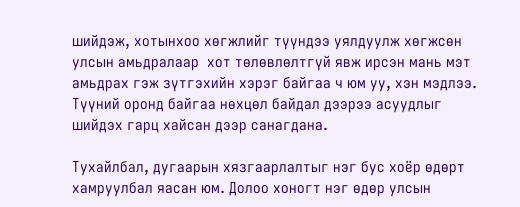шийдэж, хотынхоо хөгжлийг түүндээ уялдуулж хөгжсөн улсын амьдралаар  хот төлөвлөлтгүй явж ирсэн мань мэт  амьдрах гэж зүтгэхийн хэрэг байгаа ч юм уу, хэн мэдлээ. Түүний оронд байгаа нөхцөл байдал дээрээ асуудлыг шийдэх гарц хайсан дээр санагдана.

Тухайлбал, дугаарын хязгаарлалтыг нэг бус хоёр өдөрт хамруулбал яасан юм. Долоо хоногт нэг өдөр улсын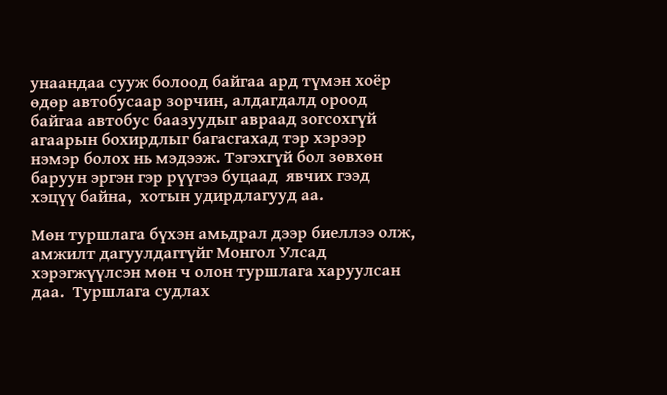унаандаа сууж болоод байгаа ард түмэн хоёр өдөр автобусаар зорчин, алдагдалд ороод байгаа автобус баазуудыг авраад зогсохгүй агаарын бохирдлыг багасгахад тэр хэрээр нэмэр болох нь мэдээж. Тэгэхгүй бол зөвхөн баруун эргэн гэр рүүгээ буцаад  явчих гээд  хэцүү байна,  хотын удирдлагууд аа.

Мөн туршлага бүхэн амьдрал дээр биеллээ олж, амжилт дагуулдаггүйг Монгол Улсад хэрэгжүүлсэн мөн ч олон туршлага харуулсан даа.  Туршлага судлах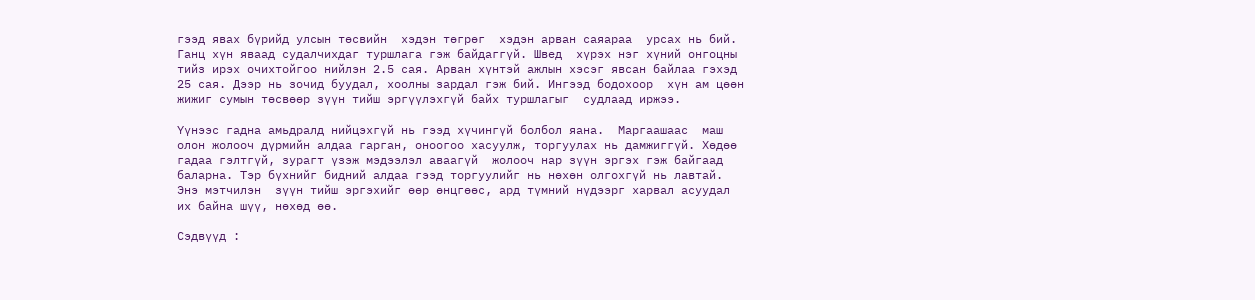гээд явах бүрийд улсын төсвийн  хэдэн төгрөг  хэдэн арван саяараа  урсах нь бий. Ганц хүн яваад судалчихдаг туршлага гэж байдаггүй. Швед  хүрэх нэг хүний онгоцны тийз ирэх очихтойгоо нийлэн 2.5 сая. Арван хүнтэй ажлын хэсэг явсан байлаа гэхэд 25 сая. Дээр нь зочид буудал, хоолны зардал гэж бий. Ингээд бодохоор  хүн ам цөөн жижиг сумын төсвөөр зүүн тийш эргүүлэхгүй байх туршлагыг  судлаад иржээ.

Үүнээс гадна амьдралд нийцэхгүй нь гээд хүчингүй болбол яана.  Маргаашаас  маш олон жолооч дүрмийн алдаа гарган, оноогоо хасуулж, торгуулах нь дамжиггүй. Хөдөө гадаа гэлтгүй, зурагт үзэж мэдээлэл аваагүй  жолооч нар зүүн эргэх гэж байгаад баларна. Тэр бүхнийг бидний алдаа гээд торгуулийг нь нөхөн олгохгүй нь лавтай. Энэ мэтчилэн  зүүн тийш эргэхийг өөр өнцгөөс, ард түмний нүдээрг харвал асуудал их байна шүү, нөхөд өө.

Сэдвүүд :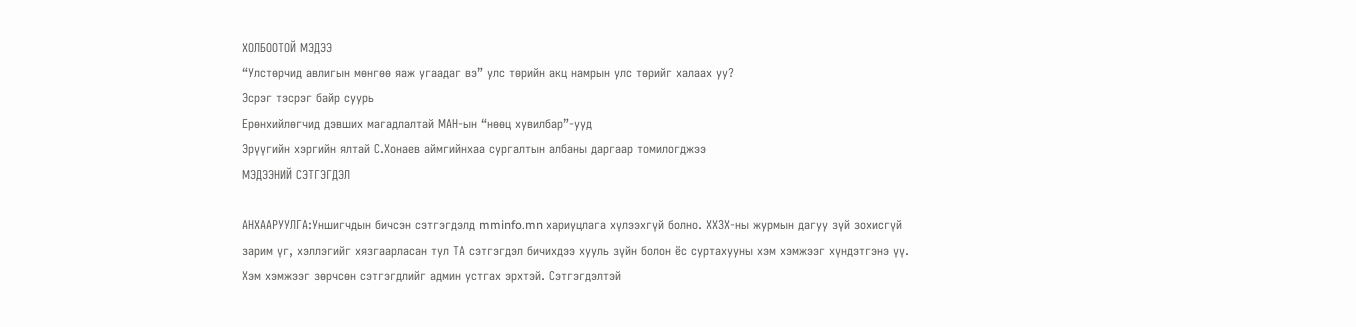ХОЛБООТОЙ МЭДЭЭ
“Улстөрчид авлигын мөнгөө яаж угаадаг вэ” улс төрийн акц намрын улс төрийг халаах уу?
Эсрэг тэсрэг байр суурь
Ерөнхийлөгчид дэвших магадлалтай МАН-ын “нөөц хувилбар”-ууд
Эрүүгийн хэргийн ялтай С.Хонаев аймгийнхаа сургалтын албаны даргаар томилогджээ
МЭДЭЭНИЙ СЭТГЭГДЭЛ

АНХААРУУЛГА:Уншигчдын бичсэн сэтгэгдэлд mminfo.mn хариуцлага хүлээхгүй болно. ХХЗХ-ны журмын дагуу зүй зохисгүй зарим үг, хэллэгийг хязгаарласан тул ТА сэтгэгдэл бичихдээ хууль зүйн болон ёс суртахууны хэм хэмжээг хүндэтгэнэ үү. Хэм хэмжээг зөрчсөн сэтгэгдлийг админ устгах эрхтэй. Сэтгэгдэлтэй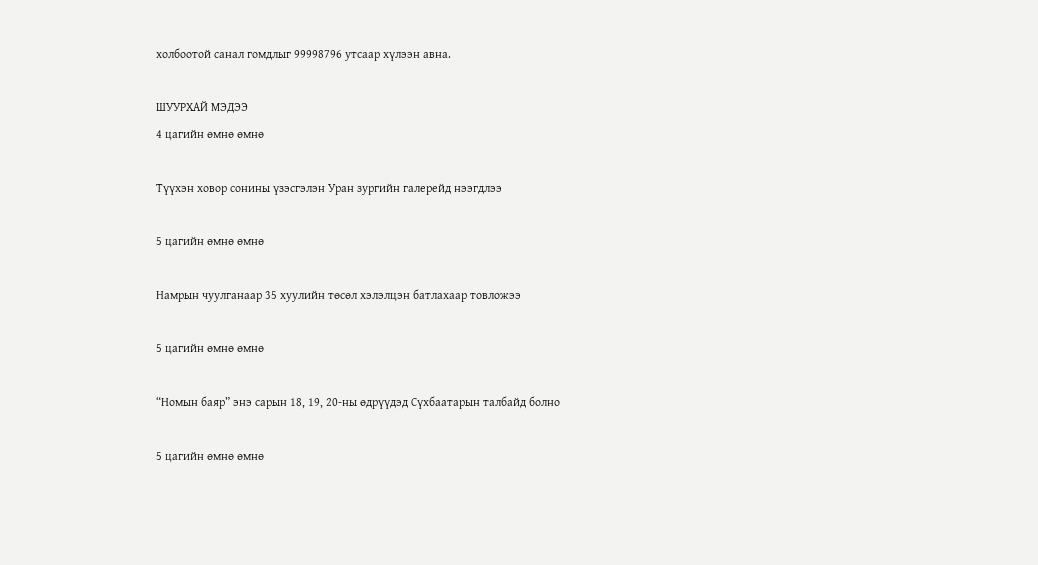холбоотой санал гомдлыг 99998796 утсаар хүлээн авна.

ШУУРХАЙ МЭДЭЭ
4 цагийн өмнө өмнө

Түүхэн ховор сонины үзэсгэлэн Уран зургийн галерейд нээгдлээ

5 цагийн өмнө өмнө

Намрын чуулганаар 35 хуулийн төсөл хэлэлцэн батлахаар товложээ

5 цагийн өмнө өмнө

“Номын баяр” энэ сарын 18, 19, 20-ны өдрүүдэд Сүхбаатарын талбайд болно

5 цагийн өмнө өмнө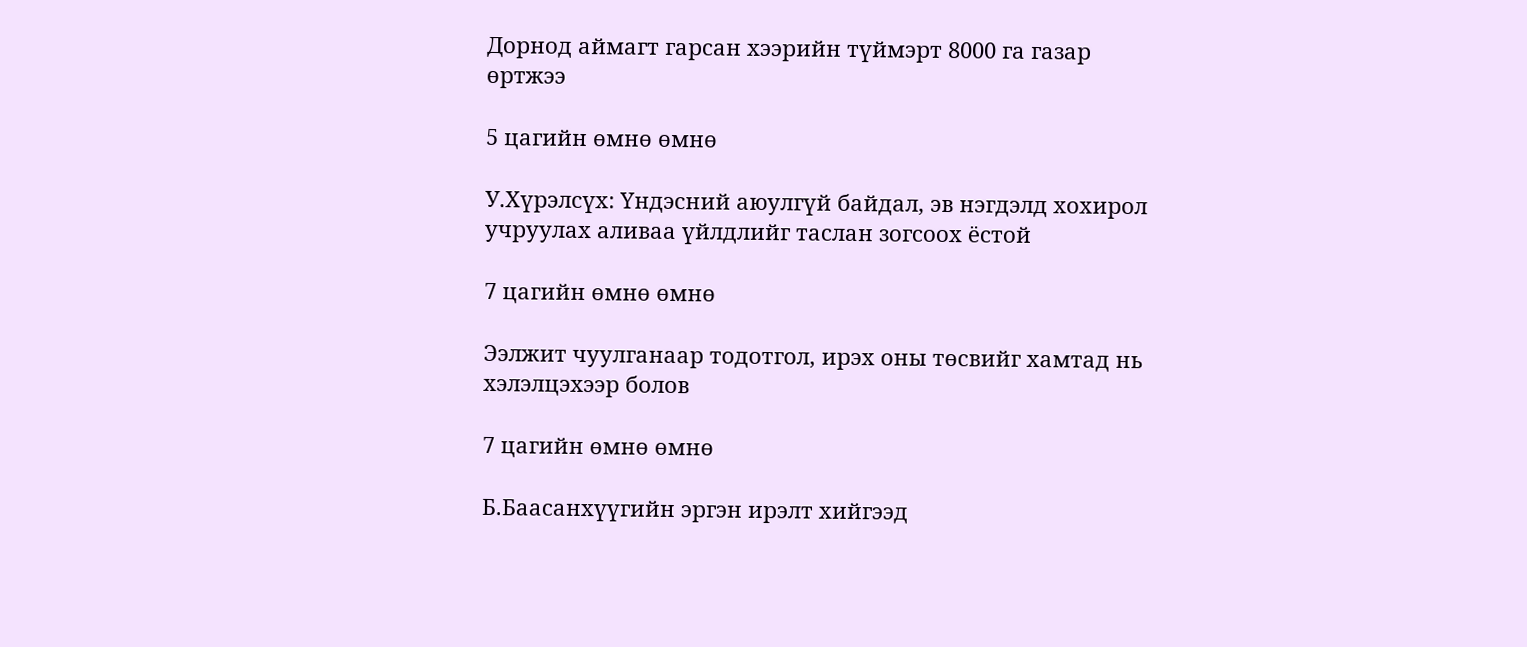Дорнод аймагт гарсан хээрийн түймэрт 8000 га газар өртжээ

5 цагийн өмнө өмнө

У.Хүрэлсүх: Үндэсний аюулгүй байдал, эв нэгдэлд хохирол учруулах аливаа үйлдлийг таслан зогсоох ёстой

7 цагийн өмнө өмнө

Ээлжит чуулганаар тодотгол, ирэх оны төсвийг хамтад нь хэлэлцэхээр болов

7 цагийн өмнө өмнө

Б.Баасанхүүгийн эргэн ирэлт хийгээд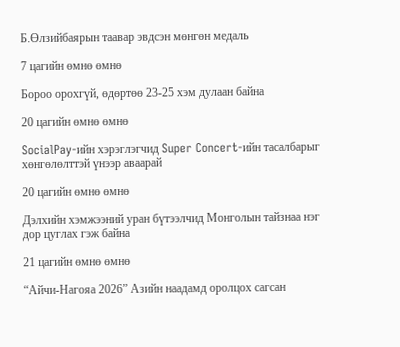Б.Өлзийбаярын таавар эвдсэн мөнгөн медаль

7 цагийн өмнө өмнө

Бороо орохгүй, өдөртөө 23-25 хэм дулаан байна

20 цагийн өмнө өмнө

SocialPay-ийн хэрэглэгчид Super Concert-ийн тасалбарыг хөнгөлөлттэй үнээр аваарай

20 цагийн өмнө өмнө

Дэлхийн хэмжээний уран бүтээлчид Монголын тайзнаа нэг дор цуглах гэж байна

21 цагийн өмнө өмнө

“Айчи-Нагояа 2026” Азийн наадамд оролцох сагсан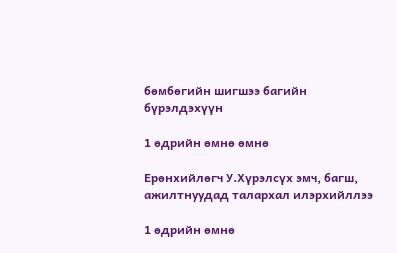бөмбөгийн шигшээ багийн бүрэлдэхүүн

1 өдрийн өмнө өмнө

Ерөнхийлөгч У.Хүрэлсүх эмч, багш, ажилтнуудад талархал илэрхийллээ

1 өдрийн өмнө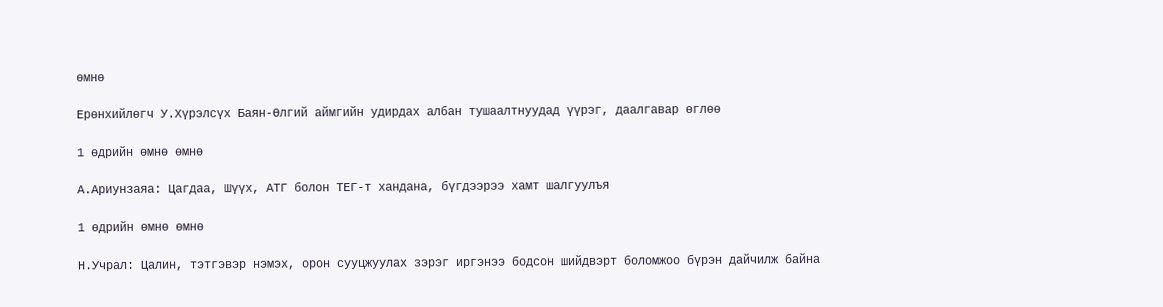өмнө

Ерөнхийлөгч У.Хүрэлсүх Баян-Өлгий аймгийн удирдах албан тушаалтнуудад үүрэг, даалгавар өглөө

1 өдрийн өмнө өмнө

А.Ариунзаяа: Цагдаа, Шүүх, АТГ болон ТЕГ-т хандана, бүгдээрээ хамт шалгуулъя

1 өдрийн өмнө өмнө

Н.Учрал: Цалин, тэтгэвэр нэмэх, орон сууцжуулах зэрэг иргэнээ бодсон шийдвэрт боломжоо бүрэн дайчилж байна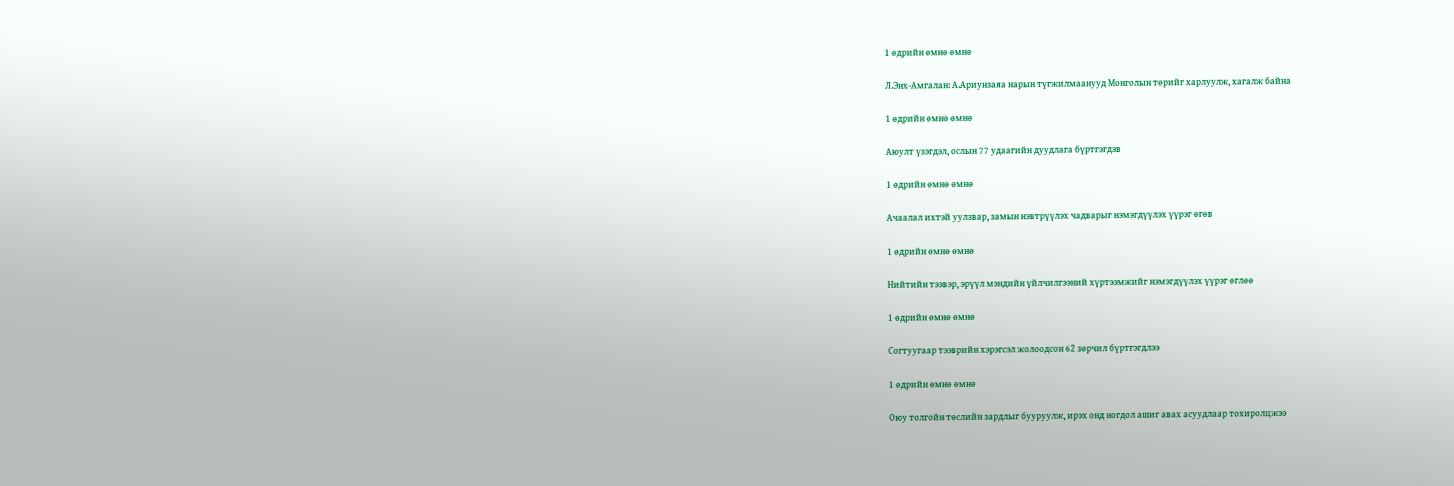1 өдрийн өмнө өмнө

Л.Энх-Амгалан: А.Ариунзаяа нарын түгжилмаанууд Монголын төрийг харлуулж, хагалж байна

1 өдрийн өмнө өмнө

Аюулт үзэгдэл, ослын 77 удаагийн дуудлага бүртгэгдэв

1 өдрийн өмнө өмнө

Ачаалал ихтэй уулзвар, замын нэвтрүүлэх чадварыг нэмэгдүүлэх үүрэг өгөв

1 өдрийн өмнө өмнө

Нийтийн тээвэр, эрүүл мэндийн үйлчилгээний хүртээмжийг нэмэгдүүлэх үүрэг өглөө

1 өдрийн өмнө өмнө

Согтуугаар тээврийн хэрэгсэл жолоодсон 62 зөрчил бүртгэгдлээ

1 өдрийн өмнө өмнө

Оюу толгойн төслийн зардлыг бууруулж, ирэх онд ногдол ашиг авах асуудлаар тохиролцжээ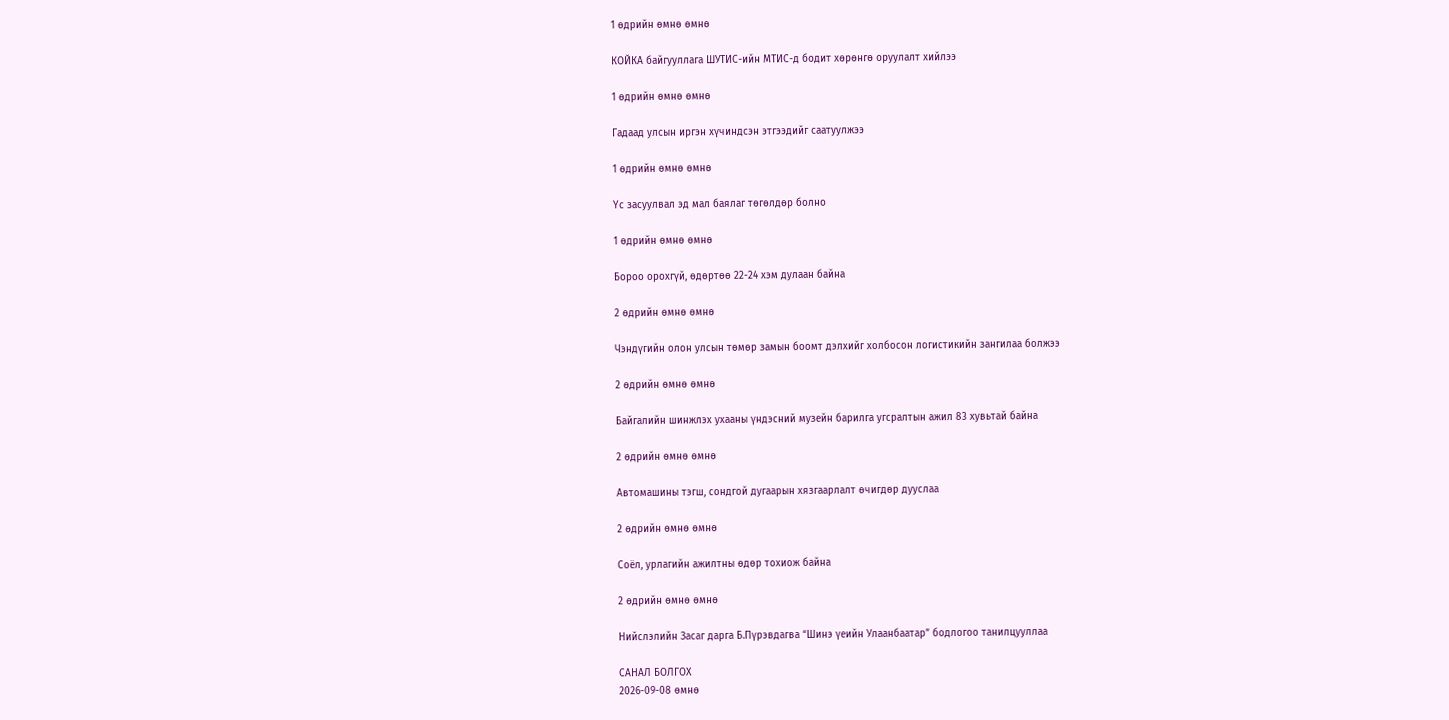1 өдрийн өмнө өмнө

КОЙКА байгууллага ШУТИС-ийн МТИС-д бодит хөрөнгө оруулалт хийлээ

1 өдрийн өмнө өмнө

Гадаад улсын иргэн хүчиндсэн этгээдийг саатуулжээ

1 өдрийн өмнө өмнө

Үс засуулвал эд мал баялаг төгөлдөр болно

1 өдрийн өмнө өмнө

Бороо орохгүй, өдөртөө 22-24 хэм дулаан байна

2 өдрийн өмнө өмнө

Чэндүгийн олон улсын төмөр замын боомт дэлхийг холбосон логистикийн зангилаа болжээ

2 өдрийн өмнө өмнө

Байгалийн шинжлэх ухааны үндэсний музейн барилга угсралтын ажил 83 хувьтай байна

2 өдрийн өмнө өмнө

Автомашины тэгш, сондгой дугаарын хязгаарлалт өчигдөр дууслаа

2 өдрийн өмнө өмнө

Соёл, урлагийн ажилтны өдөр тохиож байна

2 өдрийн өмнө өмнө

Нийслэлийн Засаг дарга Б.Пүрэвдагва “Шинэ үеийн Улаанбаатар” бодлогоо танилцууллаа

САНАЛ БОЛГОХ
2026-09-08 өмнө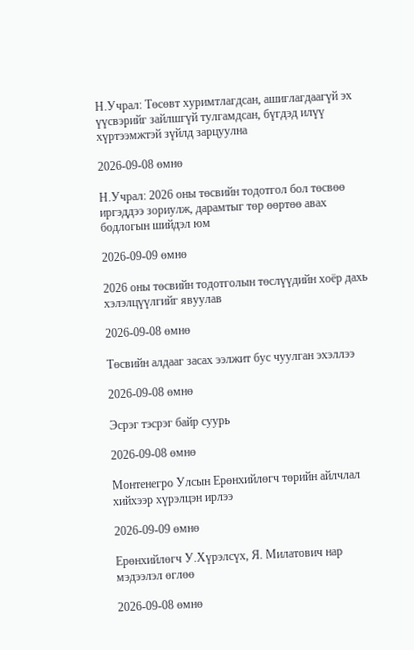Н.Учрал: Төсөвт хуримтлагдсан, ашиглагдаагүй эх үүсвэрийг зайлшгүй тулгамдсан, бүгдэд илүү хүртээмжтэй зүйлд зарцуулна

2026-09-08 өмнө

Н.Учрал: 2026 оны төсвийн тодотгол бол төсвөө иргэддээ зориулж, дарамтыг төр өөртөө авах бодлогын шийдэл юм

2026-09-09 өмнө

2026 оны төсвийн тодотголын төслүүдийн хоёр дахь хэлэлцүүлгийг явуулав

2026-09-08 өмнө

Төсвийн алдааг засах ээлжит бус чуулган эхэллээ

2026-09-08 өмнө

Эсрэг тэсрэг байр суурь

2026-09-08 өмнө

Монтенегро Улсын Ерөнхийлөгч төрийн айлчлал хийхээр хүрэлцэн ирлээ

2026-09-09 өмнө

Ерөнхийлөгч У.Хүрэлсүх, Я. Милатович нар мэдээлэл өглөө

2026-09-08 өмнө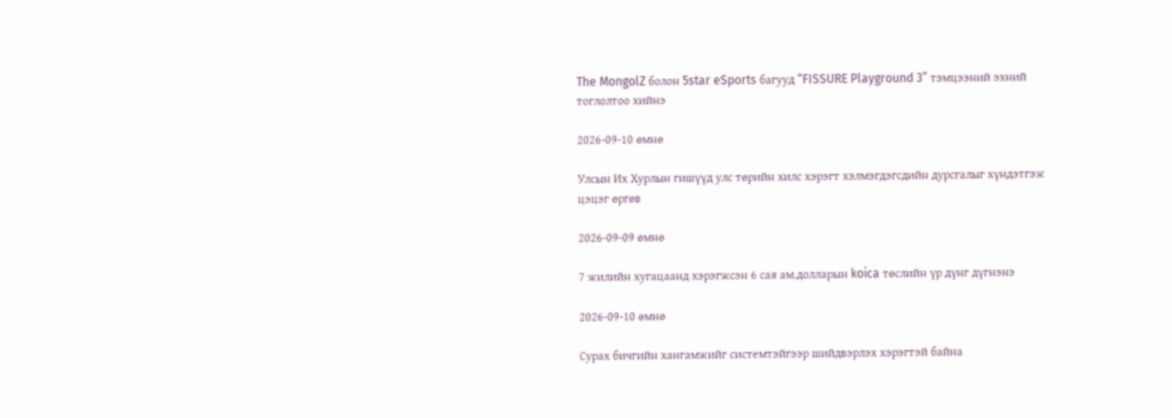The MongolZ болон 5star eSports багууд “FISSURE Playground 3” тэмцээний эхний тоглолтоо хийнэ

2026-09-10 өмнө

Улсын Их Хурлын гишүүд улс төрийн хилс хэрэгт хэлмэгдэгсдийн дурсгалыг хүндэтгэж цэцэг өргөв

2026-09-09 өмнө

7 жилийн хугацаанд хэрэгжсэн 6 сая ам.долларын koica төслийн үр дүнг дүгнэнэ

2026-09-10 өмнө

Сурах бичгийн хангамжийг системтэйгээр шийдвэрлэх хэрэгтэй байна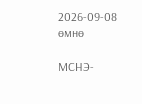2026-09-08 өмнө

МСНЭ-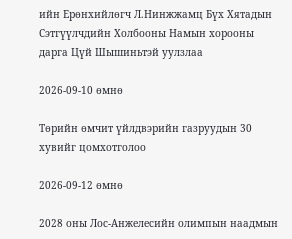ийн Ерөнхийлөгч Л.Нинжжамц Бүх Хятадын Сэтгүүлчдийн Холбооны Намын хорооны дарга Цүй Шышиньтэй уулзлаа

2026-09-10 өмнө

Төрийн өмчит үйлдвэрийн газруудын 30 хувийг цомхотголоо

2026-09-12 өмнө

2028 оны Лос-Анжелесийн олимпын наадмын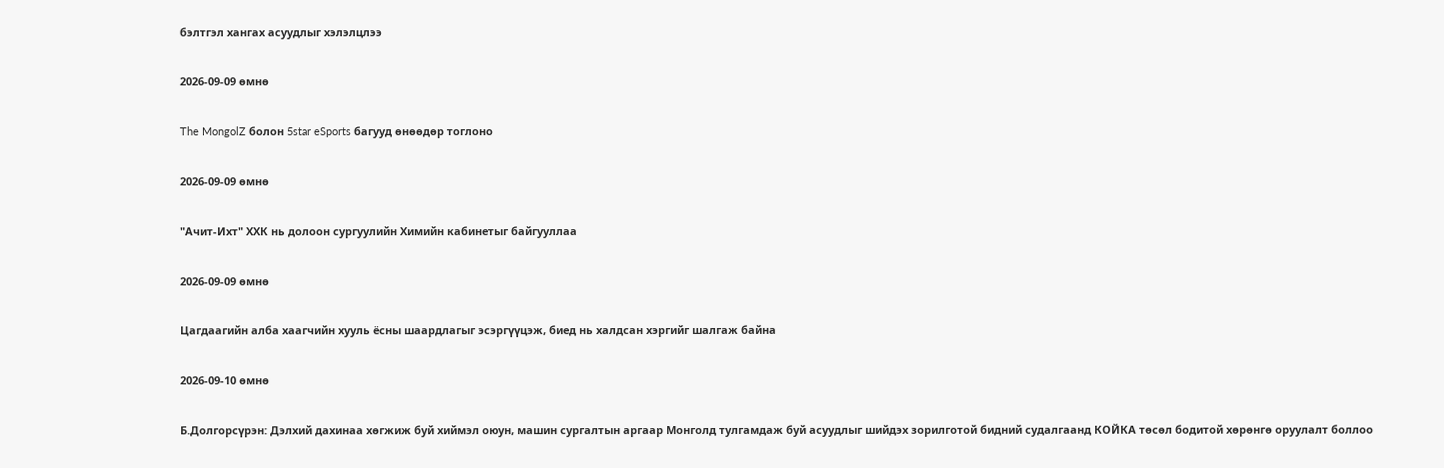бэлтгэл хангах асуудлыг хэлэлцлээ

2026-09-09 өмнө

The MongolZ болон 5star eSports багууд өнөөдөр тоглоно

2026-09-09 өмнө

"Ачит-Ихт" ХХК нь долоон сургуулийн Химийн кабинетыг байгууллаа

2026-09-09 өмнө

Цагдаагийн алба хаагчийн хууль ёсны шаардлагыг эсэргүүцэж, биед нь халдсан хэргийг шалгаж байна

2026-09-10 өмнө

Б.Долгорсүрэн: Дэлхий дахинаа хөгжиж буй хиймэл оюун, машин сургалтын аргаар Монголд тулгамдаж буй асуудлыг шийдэх зорилготой бидний судалгаанд КОЙКА төсөл бодитой хөрөнгө оруулалт боллоо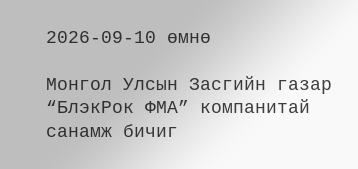2026-09-10 өмнө

Монгол Улсын Засгийн газар “БлэкРок ФМА” компанитай санамж бичиг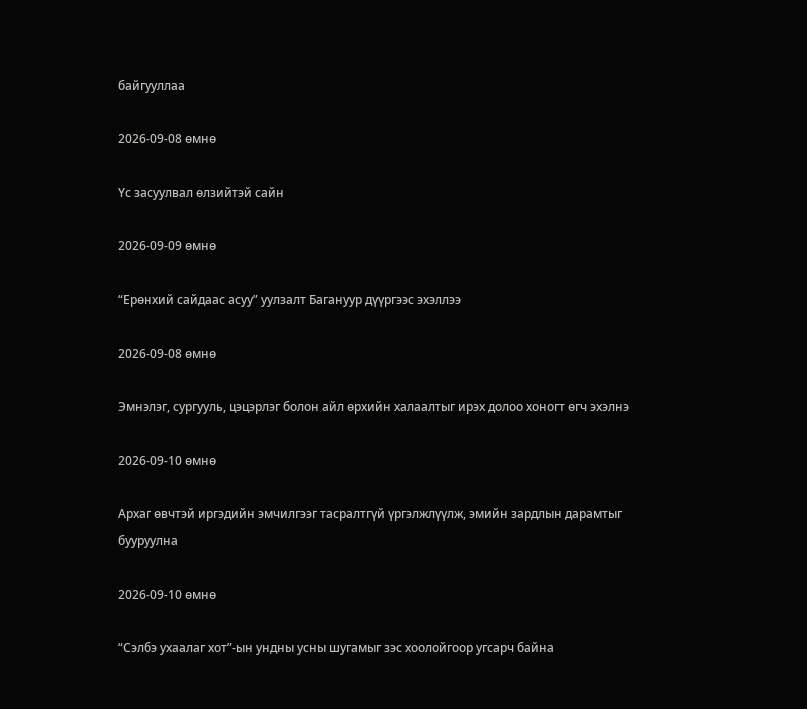байгууллаа

2026-09-08 өмнө

Үс засуулвал өлзийтэй сайн

2026-09-09 өмнө

“Ерөнхий сайдаас асуу” уулзалт Багануур дүүргээс эхэллээ

2026-09-08 өмнө

Эмнэлэг, сургууль, цэцэрлэг болон айл өрхийн халаалтыг ирэх долоо хоногт өгч эхэлнэ

2026-09-10 өмнө

Архаг өвчтэй иргэдийн эмчилгээг тасралтгүй үргэлжлүүлж, эмийн зардлын дарамтыг бууруулна

2026-09-10 өмнө

“Сэлбэ ухаалаг хот”-ын ундны усны шугамыг зэс хоолойгоор угсарч байна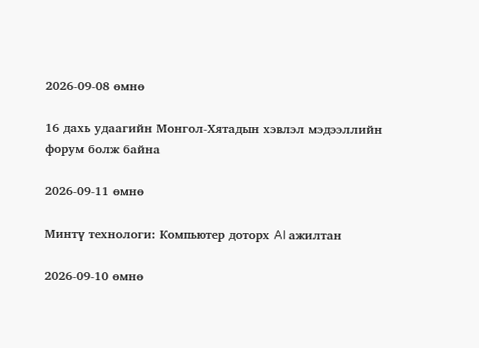2026-09-08 өмнө

16 дахь удаагийн Монгол-Хятадын хэвлэл мэдээллийн форум болж байна

2026-09-11 өмнө

Минтү технологи: Компьютер доторх AI ажилтан

2026-09-10 өмнө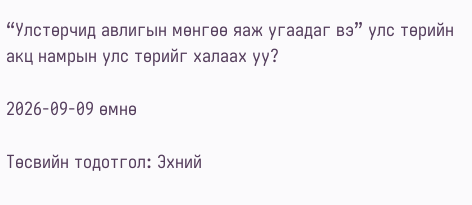“Улстөрчид авлигын мөнгөө яаж угаадаг вэ” улс төрийн акц намрын улс төрийг халаах уу?

2026-09-09 өмнө

Төсвийн тодотгол: Эхний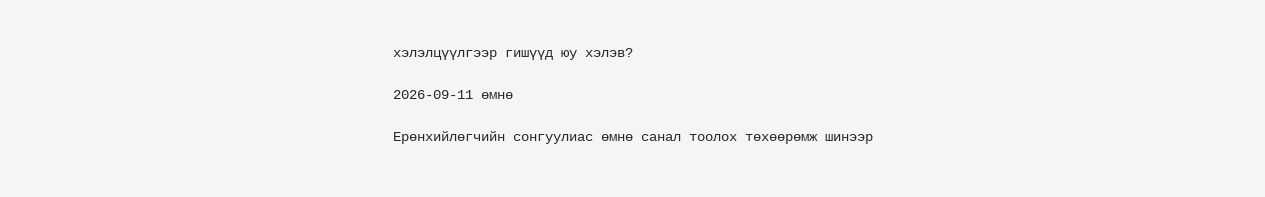хэлэлцүүлгээр гишүүд юу хэлэв?

2026-09-11 өмнө

Ерөнхийлөгчийн сонгуулиас өмнө санал тоолох төхөөрөмж шинээр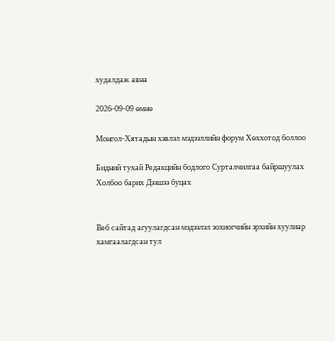худалдаж авна

2026-09-09 өмнө

Монгол-Хятадын хэвлэл мэдээллийн форум Хөххотод боллоо

Бидний тухай Редакцийн бодлого Сурталчилгаа байршуулах Холбоо барих Дээшээ буцах


Веб сайтад агуулагдсан мэдээлэл зохиогчийн эрхийн хуулиар хамгаалагдсан тул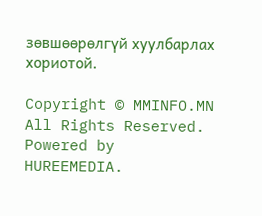зөвшөөрөлгүй хуулбарлах хориотой.

Copyright © MMINFO.MN All Rights Reserved. Powered by HUREEMEDIA.